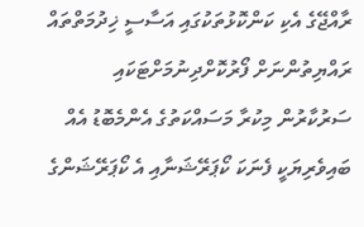ރާއްޖޭގެ އެކި ކަންކޮޅުތަކުގައި އަސާސީ ޚިދުމަތްތައް ރައްޔިތުންނަށް ފޯރުކޮށްދިނުމަށްޓަކައި ސަރުކާރުން މިކުރާ މަސައްކަތުގެ އެންމެބޮޑު އެއް ބައިވެރިޔަކީ ފެނަކަ ކޯޕަރޭޝަނާއި އެ ކޯޕަރޭޝަންގެ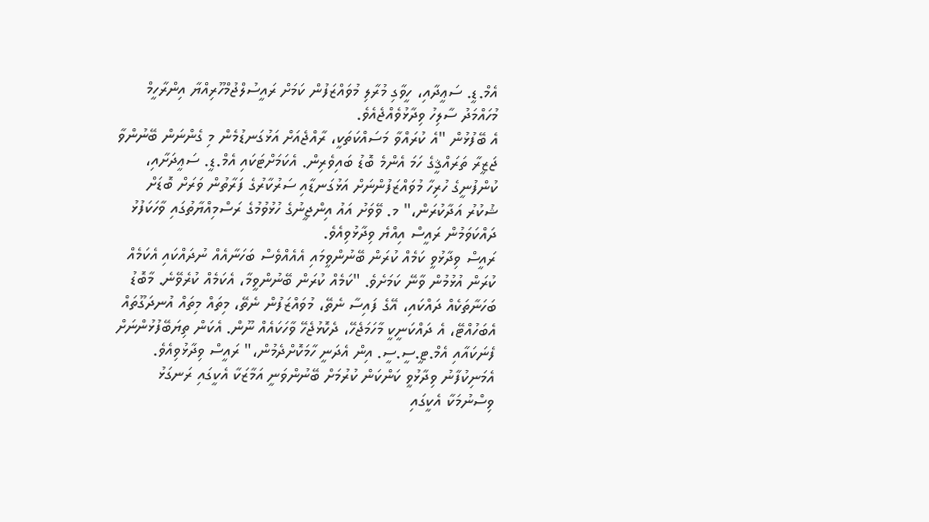އެމް.ޑީ. ސަޢީދާއި، ހީވާގި މުރާލި މުވައްޒަފުން ކަމަށް ރައީސުލްޖުމްހޫރިއްޔާ އިންރާހީމް މުހައްމަދު ސާލިހު ވިދާޅުވެއްޖެއެވެ.
އެ ބޭފުޅުން "އެ ކުރައްވާ މަސައްކަތަކީ، ރާއްޖެއަށް އަޅުގަނޑުމެން މި ގެންނަން ބޭނުންވާ ޖަޒީރާ ތަރައްޤީގެ ހަމަ އެންމެ ބޮޑު ބައިވެރިން. އެކަމަށްޓަކައި އެމް.ޑީ. ސަޢީދަށާއި، ކުންފުނީގެ ހުރިހާ މުވައްޒަފުންނަށް އަޅުގަނޑާއި ސަރުކާރުގެ ފަރާތުން ވަރަށް ބޮޑަށް ޝުކުރު އަދާކުރަން،" މ. ވޭވަށު އައު އިންޖީނުގެ ހުޅުވުމުގެ ރަސްމިއްޔާތުގައި ވާހަކަފުޅު ދައްކަވަމުން ރައީސް އިއްޔެ ވިދާޅުވިއެވެ.
ރައީސް ވިދާޅުވީ ކަމެއް ކުރަން ބޭނުންވީމައި އެއެއްވެސް ބަހަނާއެއް ނުދައްކައި އެކަމެއް ކުރަން އުޅުމުން ވާނޭ ކަމަށެވެ. "ކަމެއް ކުރަން ބޭނުންވީމާ، އެކަމެއް ކުރެވޭނެ. މާބޮޑު ބަހަނާތަކެއް ދައްކައި، އޭގެ ފައިސާ ނެތޭ، މުވައްޒަފުން ނެތޭ، މިތައް މިތައް އުނދަގޫތައް އެބަހުއްޓޭ، އެ ދައްކަނީކީ މާހަމަޖެހޭ، ދެކޮޅުޖެހޭ ވާހަކައެއް ނޫން. އެކަން ތިޔަބޭފުޅުންނަށް ފެނަކައާއި އެމް.ޓީ.ސީ.ސީ. އިން އެދަނީ ހާމަކޮށްދެމުން،" ރައީސް ވިދާޅުވިއެވެ.
އެމަނިކުފާނު ވިދާޅުވީ ކަންކަން ކުރުމަށް ބޭނުންވަނީ އަމާޒަކާ އެކީގައި ރަނގަޅު ވިސްނުމަކާ އެކީގައި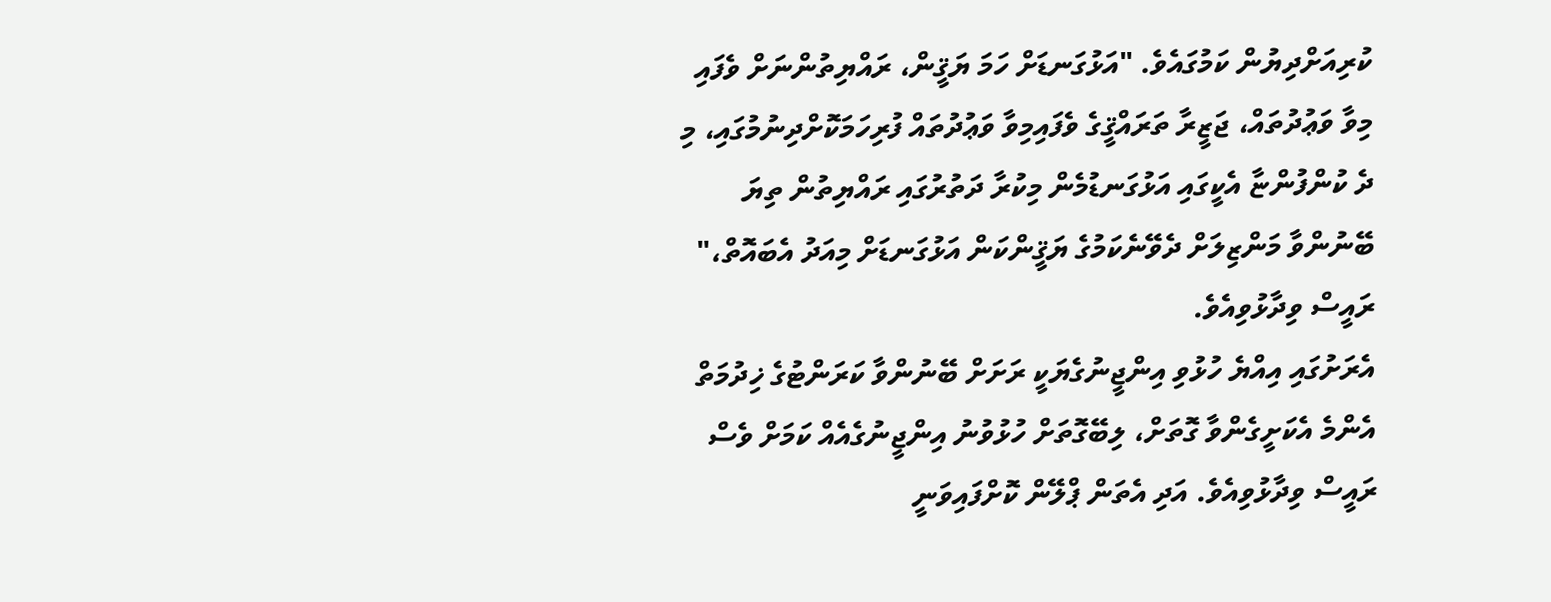ކުރިއަށްދިޔުން ކަމުގައެވެ. "އަޅުގަނޑަށް ހަމަ ޔަޤީން، ރައްޔިތުންނަށް ވެފައި މިވާ ވަޢުދުތައް، ޖަޒީރާ ތަރައްޤީގެ ވެފައިމިވާ ވަޢުދުތައް ފުރިހަމަކޮށްދިނުމުގައި، މި ދެ ކުންފުންޏާ އެކީގައި އަޅުގަނޑުމެން މިކުރާ ދަތުރުގައި ރައްޔިތުން ތިޔަ ބޭނުންވާ މަންޒިލަށް ދެވޭނެކަމުގެ ޔަޤީންކަން އަޅުގަނޑަށް މިއަދު އެބައޮތް،" ރައީސް ވިދާޅުވިއެވެ.
އެރަށުގައި އިއްޔެ ހުޅުވި އިންޖީނުގެޔަކީ ރަށަށް ބޭނުންވާ ކަރަންޓުގެ ޚިދުމަތް އެންމެ އެކަށީގެންވާ ގޮތަށް، ލިބޭގޮތަށް ހުޅުވުނު އިންޖީނުގެއެއް ކަމަށް ވެސް ރައީސް ވިދާޅުވިއެވެ. އަދި އެތަން ޕްލޭން ކޮށްފައިވަނީ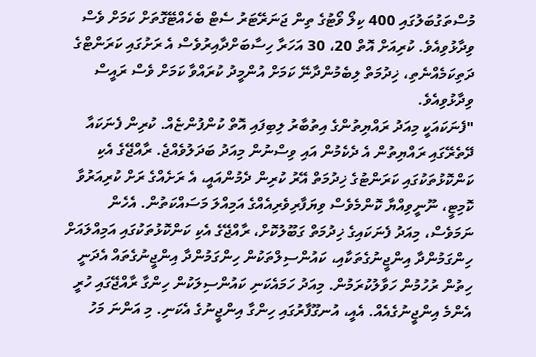މުސްތަގުބަލުގައި 400 ކިލޯ ވޯޓުގެ ތިން ޖަނަރޭޓަރު ސެޓް ބެހެއްޓޭގޮތަށް ކަމަށް ވެސް ވިދާޅުވިއެވެ. ކުރިއަށް އޮތް 20، 30 އަހަރާ ހިސާބަށްދާއިރުވެސް އެ ރަށުގައި ކަރަންޓްގެ ދަތިކަމެއްނެތި، ޚިދުމަތް ލިބެމުންދާނޭ ކަމަށް އުންމީދު ކުރައްވާ ކަމަށް ވެސް ރައީސް ވިދާޅުވިއެވެ.
"ފެނަކައަކީ މިއަދު ރައްޔިތުންގެ އިތުބާރު ލިބިފައި އޮތް ކުންފުންޏެއް. ކުރިން ފެނަކައާ ދޭތެރޭގައި ރައްޔިތުން އެ ދެކެމުން އައި ވިސްނުން މިއަދު ބަދަލުވެއްޖެ. ރާއްޖޭގެ އެކި ކަންކޮޅުތަކުގައި ކަރަންޓުގެ ޚިދުމަތް އޭރު ކުރިން ދެމުންއައީ، އެ ރަށެއްގެ ރަށް ކުރިއަރުވާ ކޮމިޓީ، ނޫނީވިއްޔާ ކޮންމެވެސް ވިޔަފާރިވެރިއެއްގެ އަމިއްލަ މަސައްކަތުން. އެހެން ނަމަވެސް، މިއަދު ފެނަކައިގެ ޚިދުމަތް ގަބޫލުކޮށް، ރާއްޖޭގެ އެކި ކަންކޮޅުތަކުގައި އަމިއްލައަށް ހިންގަމުންދާ އިންޖީނުގެތަކާއި، ކައުންސިލްތަކުން ހިންގަމުންދާ އިންޖީނުގެތައް އެދަނީ ހިތުން ރުހުމުން ހަވާލުކުރަމުން. މިއަދު ހަމައެކަނި ކައުންސިލަކުން ހިންގާ ރާއްޖޭގައި ހުރީ އެންމެ އިންޖީނުގެއެއް. އެއީ، އުނގޫފާރުގައި ހިންގާ އިންޖީނުގެ އެކަނި. މި އަންނަ މަހު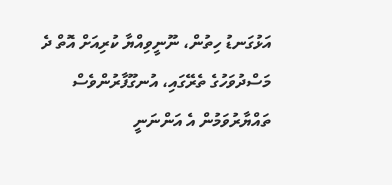އަޅުގަނޑު ހިތުން، ނޫނީވިއްޔާ ކުރިއަށް އޮތް ދެ މަސްދުވަހުގެ ތެރޭގައި، އުނގޫފާރުންވެސް ތައްޔާރުވަމުން އެ އަންނަނީ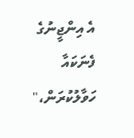އެ އިންޖީނުގެ ފެނަކައާ ހަވާލުކުރަން،"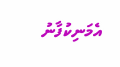އެމަނިކުފާނު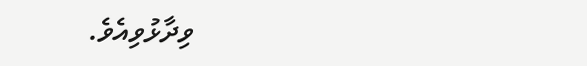ވިދާޅުވިއެވެ.